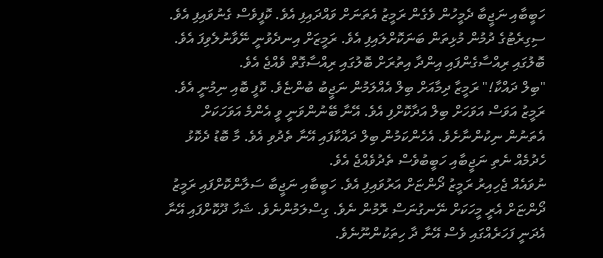ހަބީބާއި ނަޖީބާ ދެމީހުން ވެގެން ރަމީޒު އެތަނަށް ވައްދައިފި އެވެ. ކޮފީވެސް ގެނުވައިފި އެވެ. ސިގިރެޓުގެ ދުމުން މުޅިތަން ބަނަކޮށްލައިފި އެވެ. ރަމީޒަށް އިނދެވުނީ ނޭވާނުލެވިފަ އެވެ. ބޮލުގައި ރިއްސާގެންފައި އިންދާ އިތުރަށް ބޮލުގައި ރިއްސާގޮތް ވެއްޖެ އެވެ.
"ބިލް ދައްކާ!" ރަމީޒާ ދިމާއަށް ބިލް އެއްލަމުން ނަޖީބު ބުންޏެވެ. ކޮފީ ބޮއި ނިމުނީ އެވެ.
ރަމީޒު އަވަސް އަވަހަށް ބިލް އަދާކޮށްފި އެވެ. އޭނާ ބޭނުންވަނީ ވީ އެންމެ އަވަހަކަށް އެތަނުން ނިކުންނާށެވެ. އެހެންކަމުން ބިލް ދައްކާފައި އޭނާ ތެދުވި އެވެ. މާ ބޮޑު ދެކޮޅު ހެދުމެއް ނެތި ނަޖީބާއި ހަބީބުވެސް ތެދުވެއްޖެ އެވެ.
ނުވައެއް ޖެހިއިރު ރަމީޒު ދޯންޏަށް އަރުވައިފި އެވެ. ހަބީބާއި ނަޖީބާ ސަލާންކޮށްފައި ރަމީޒު ދޯންޏަށް އެރީ މީހަކަށް ނޭނގުނަސް ރޮމުން ނެވެ. ގިސްލަމުންނެވެ. ޝަހާ ދޫކޮށްފައި އޭނާ އެދަނީ ފަހަރެއްގައި ވެސް އޭނާ ދާ ހިތަކުންނޫނެވެ.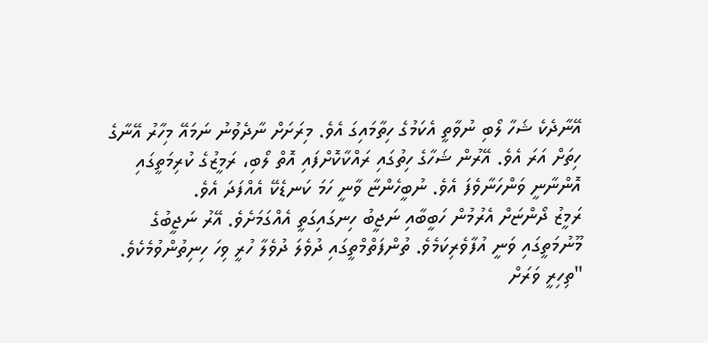އޭނާދެކެ ޝަހާ ލޯބި ނުވާތީ އެކަމުގެ ހިތާމައިގަ އެވެ. މިރަށަށް ނާދެވުނު ނަމައޭ މިހާރު އޭނާގެ ހިތަށް އަރަ އެވެ. އޭރުން ޝަހާގެ ހިތުގައި ރައްކާކޮށްފައި އޮތް ލޯބި، ރަމީޒުގެ ކުރިމަތީގައި އޮންނާނީ ވަންހަނާވެފަ އެވެ. ނުބީހެންޏާ ވާނީ ހަމަ ކަނޑެކޭ އެއްފަދަ އެވެ.
ރަމީޒު ދޯންޏަށް އެރުމުން ހަބީބާއި ނަޖީބު ހިނގައިގަތީ އެއްގަމަށެވެ. އޭރު ނަޖީބުގެ މޫނުމަތީގައި ވަނީ އުފާވެރިކަމެވެ. ތުންފަތްމްތީގައި ދުވެލަ ދުވެލާ ހުރީ ވިހަ ހިނިތުންވުމެކެވެ.
"ތިހިރީ ވަރަށް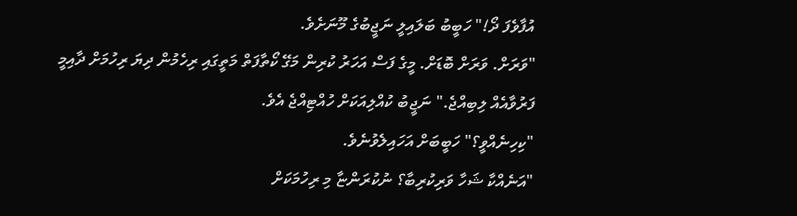އުފާވެފަ ދޯ!" ހަބީބު ބަލައިލީ ނަޖީބުގެ މޫނަށެވެ.
"ވަރަށް. ވަރަށް ބޮޑަށް. މީގެ ފަސް އަހަރު ކުރިން މަގޭ ކޯތާފަތް މަތީގައި ރިހެމުން ދިޔަ ރިހުމަށް ދާއިމީ ފަރުވާއެއް ލިބިއްޖެ." ނަޖީބު ކުއްލިއަކަށް ހުއްޓިއްޖެ އެވެ.
"ކިހިނެއްވީ؟" ހަބީބަށް އަހައިލެވުނެވެ.
"އަނެއްކާ ޝަހާ ވަރިކުރިބާ؟ ނުކުރަންޏާ މި ރިހުމަކަށް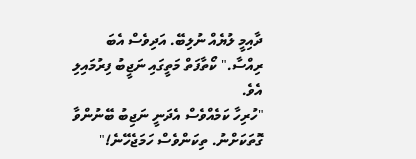ދާއިމީ ލުޔެއް ނުލިބޭ. އަދިވެސް އެބަ ރިއްސާ." ކޯތާފަތް މަތީގައި ނަޖީބު ފިރުމައިލި އެވެ.
"ހުރިހާ ކަމެއްވެސް އެދަނީ ނަޖިބު ބޭނުންވާ ގޮތަކަށްނު. ތިކަންވެސް ހަމަޖެހޭނެ!"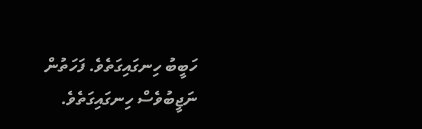ހަބީބު ހިނގައިގަތެވެ. ފަހަތުން ނަޖީބުވެސް ހިނގައިގަތެވެ.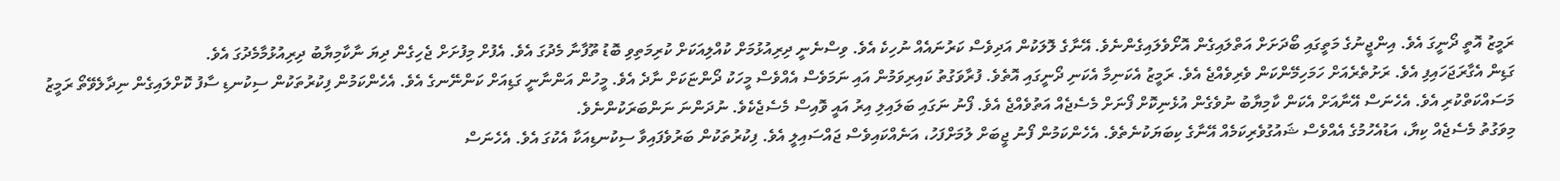ރަމީޒު އޮތީ ދޯނީގަ އެވެ. އިންޖީނުގެ މަތީގައި ބޯދަށަށް އަތްލައިގެން އޮށޯވެލައިގެންނެވެ. އޭނާގެ ލޮލަކުން އަދިވެސް ކަރުނައެއް ނުހިކެ އެވެ. ވިސްނެނީ ދިރިއުޅުމަށް ކުއްލިއަކަށް ކުރިމަތިވި ބޮޑު ތޫފާނާ މެދުގަ އެވެ. އެފުށް މިފުށަށް ޖެހިގެން ދިޔަ ނާކާމިޔާބު ދިރިއުޅުމާމެދުގަ އެވެ.
ގަޑިން އެގާރަޖަހައިފި އެވެ. ރަށުތެރެއަށް ހަމަހިމޭންކަން ވެރިވެއްޖެ އެވެ. ރަމީޒު އެކަނިމާ އެކަނި ދޯނީގައި އޮތެވެ. ފުރާވަގުތު ކައިރިވަމުން އައި ނަމަވެސް އެއްވެސް މީހަކު ދޯންޏަކަށް ނާދެ އެވެ. މީހުން އަންނާނީ ގަޑިއަށް ކަންނޭނގެ އެވެ. އެހެންކަމުން ފިކުރުތަކުން ސިކުނޑި ސާފު ކޮށްލައިގެން ނިދާލެވޭތޯ ރަމީޒު މަސައްކަތްކުރި އެވެ. އެހެނަސް އޭނާއަށް އެކަން ކާމިޔާބު ނުވެގެން އުޅެނިކޮށް ފޯނަށް މެސެޖެއް އަތުވެއްޖެ އެވެ. ފޯނު ނަގައި ބަލައިލި އިރު އައީ ވޮއިސް މެސެޖެކެވެ. ނުދަންނަ ނަންބަރަކުންނެވެ.
މިވަގުތު މެސެޖެއް ކިޔާ، އަޑުއެހުމުގެ އެއްވެސް ޝައުގުވެރިކަމެއް އޭނާގެ ކިބަޔަކުނެތެވެ. އެހެންކަމުން ފޯނު ޖީބަށް ލުމަށްފަހު، އަނެއްކައިވެސް ޖައްސައިލީ އެވެ. ފިކުރުތަކުން ބަރުވެފައިވާ ސިކުނޑިއަކާ އެކުގަ އެވެ. އެހެނަސް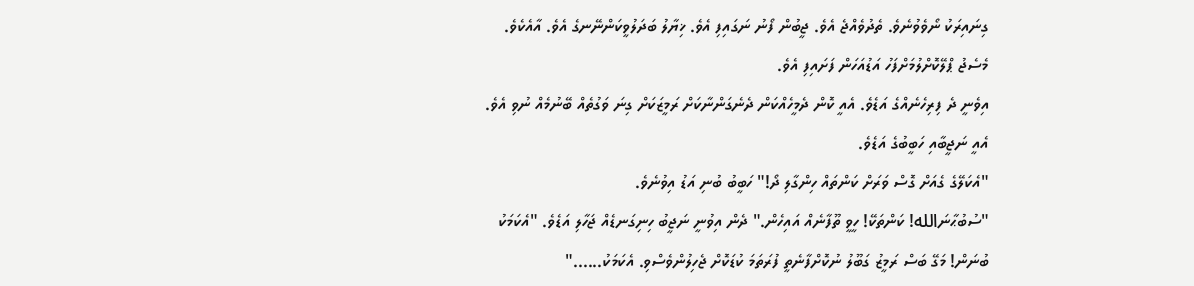ގިނައިރަކު ނޯވެވުނެވެ. ތެދުވެއްޖެ އެވެ. ޖީބުން ފޯނު ނަގައިފި އެވެ. ޚިޔާލު ބަދަލުވީކަންނޭނގެ އެވެ. އާއެކެވެ. މެސެޖު ޕްލޭކޮށްލުމަށްފަހު އަޑުއަހަން ފަށައިފި އެވެ.
އިވެނީ ދެ ފިރިހެނެއްގެ އަޑެވެ. އެއީ ކޮން ދެމީހެއްކަން ދެނެގަންނާކަށް ރަމީޒަކަށް ގިނަ ވަގުތެއް ބޭނުމެއް ނުވި އެވެ. އެއީ ނަޖީބާއި ހަބީބުގެ އަޑެވެ.
"އެކަލޭގެ ގެއަށް ގޮސް ވަރަށް ކަންތައް ހިންގާލި ދޯ!" ހަބީބު ބުނި އަޑު އިވުނެވެ.
"ސުބުޙާނަالله! ކަންތަކޭ! ހީވީ ތޫފާނެއް އައިހެން." ދެން އިވުނީ ނަޖީބު ހިނިގަނޑެއް ޖަހާލި އަޑެވެ. "އެކަމަކު ބުނަން! މަގޭ ބަސް ރަމީޒު ގަބޫލު ނުކޮށްފާނެތީ ފުރަތަމަ ކުޑަކޮށް ޖެހިލުންވެސްވި. އެކަމަކު......"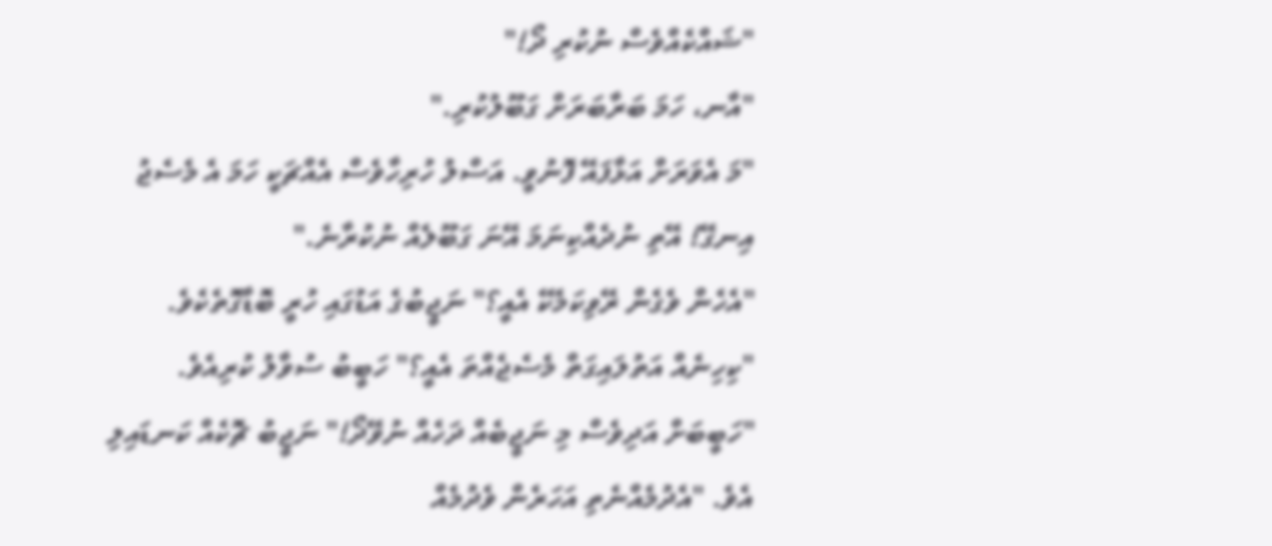"ޝައްކެއްވެސް ނުކުރި ދޯ!"
"އާނ، ހަމަ ބަރާބަރަށް ގަބޫލުކުރި."
"މަ އެވަރަށް އަޅާފައޭ ފޮނުވީ. އަސްލު ހުރިހާވެސް އެއްޗަކީ ހަމަ އެ މެސެޖު އިނގޭ! އޭތި ނުދެއްކިނަމަ އޭނަ ގަބޫލެއް ނުކުރާނެ."
"އެހެން ވެގެން ރޭވިކަމެކޭ އެއީ؟" ނަޖީބުގެ އަޑުގައި ހުރީ ބޮޑާގޮތެކެވެ.
"ކިހިނެއް އަތުލައިގަތް މެސެޖެއްތަ އެއީ؟" ހަބީބު ސުވާލު ކުރިއެވެ.
"ހަބީބަށް އަދިވެސް މި ނަޖީބެއް ދަހެއް ނުވޭދޯ!" ނަޖީބު ޗޮކެއް ކަނޑައިލި އެވެ. "އެދުމެއްނެތި އަހަރެން ވެދުމެއް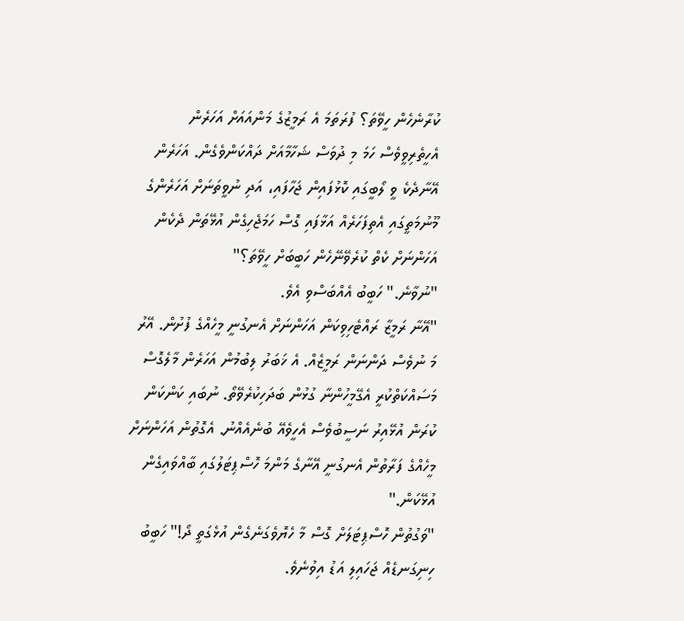ކުރާނެހެން ހީވޭތަ؟ ފުރަތަމަ އެ ރަމީޒުގެ މަންއައަށް އަހަރެން އެހީތެރިވީވެސް ހަމަ މި ދުވަސް ޝަހާމާއަށް ދައްކަންވެގެން. އަހަރެން އޭނާދެކެ ވީ ލޯބީގައި ކޮޅުފައިން ޖަހާފައި، އަދި ނުވީތަނަށް އަހަރެންގެ މޫނުމަތީގައި އެތިފަހަރެއް އަޅާފައި ގޮސް ހަމަޖެހިގެން އުޅޭތަން ދެކެން އަހަންނަށް ކެތް ކުރެވޭނޭހެން ހަބީބަށް ހީވޭތަ؟"
"ނުވާނެ." ހަބީބު އެއްބަސްވި އެވެ.
"އޭނާ ރަމީޒާ ރައްޓެހިވިކަން އަހަންނަށް އެނގުނީ މީހެއްގެ ފުށުން. އޭރު މަ ނުވެސް ދަންނަން ރަމީޒެއް. އެ ޚަބަރު ލިބުމުން އަހަރެން މާލެގޮސް މަސައްކަތްކުރީ އެގޭމީހުންނާ ގުޅުން ބަދަހިކުރެވޭތޯ. ނުބައި ކަންކަން ކުރަން އުޅޭއިރު ނަސީބުވެސް އެހީވެއޭ ބުނެއެއްނު. އެގޮތުން އަހަންނަށް މީހެއްގެ ފަރާތުން އެނގުނީ އޭނާގެ މަންމަ ހޮސްޕިޓަލުގައި ބާއްވައިގެން އުޅޭކަން."
"ވަގުތުން ހޮސްޕިޓަލަށް ގޮސް މާ ހެޔޮވެގަނެގެން އުޅެގަތީ ދޯ!" ހަބީބު ހިނިގަނޑެއް ޖަހައިލި އަޑު އިވުނެވެ.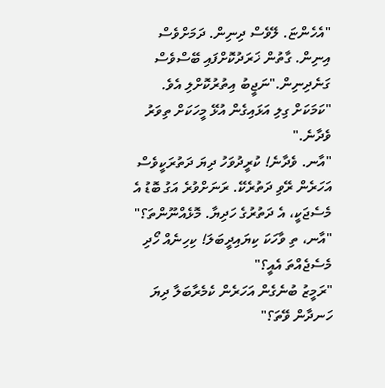"އެހެންޏަ. ލޭވެސް ދިނިން. ދަމަށްވެސް އިނިން. ގާތުން ޚަރަދުކޮށްފައި ބޭސްވެސް ގަނެދިނިން."ނަޖީބު އިތުރުކޮށްލި އެވެ.
"ކަމަކަށް ގިލި އަޅައިގެން އުޅޭ މީހަކަށް ތިވަރު ވެދާނެ."
"އާނ. ވެދާނެ! ކުރީދުވަހު ދިޔަ ދަތުރަކީވެސް އަހަރެން ރޭވި ދަތުރެކޭ. ރަނަށްވުރެ އަގު ބޮޑު އެ މެސެޖަކީ، އެ ދަތުރުގެ ހަދިޔާ. މޮޅެއްނޫންތަ؟"
"އާނ، ތި ވާހަކަ ކިޔައިދީބަލަ! ކިހިނެއް ހޯދި މެސެޖެއްތަ އެއީ؟"
"ރަމީޒު ބުނެގެން އަހަރެން ކެމެރާބަލާ ދިޔަ ހަނދާން ވޭތަ؟"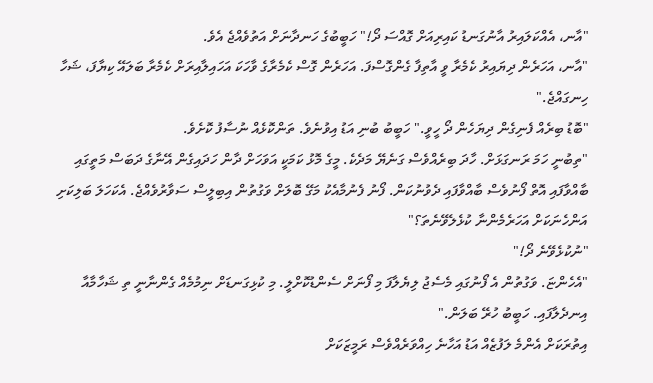"އާނ، އެއްކަލައިރު އާނުގަނޑު ކައިރިއަށް ގޮއްސަ ދޯ!" ހަބީބުގެ ހަނދާނަށް އަތުވެއްޖެ އެވެ.
"އާނ، އަހަރެން ދިޔައިރު ކެމެރާ ވީ އާތިފާ ގެންގޮސްފަ. އަހަރެން ގޮސް ކެމެރާގެ ވާހަކަ އަހައިލާއިރަށް ކެމެރާ ބަލައޭ ކިޔާފަ، ޝަހާ ހިނގައްޖެ."
"ބޮޑު ބިރެއް ފެނިގެން ދިޔަހެން ދޯ ހީވީ." ހަބީބު ބުނި އަޑު އިވުނެވެ. ތަންކޮޅެއް ނުސާފު ކޮށެވެ.
"ތިބުނީ ހަމަ ރަނގަޅަށް. ހާދަ ބިރެއްވެސް ގަނެޔޭ މަދެކެ. މީގެ މޮޅު ކަމަކީ އަވަހަށް ދާން ހަދައިގެން އޭނާގެ ދަބަސް މަތީގައި ބާއްވާފައި އޮތް ފޯނުވެސް ބާއްވާފައި ދެވުނުކަން. ފޯނު ފެނުމާއެކު މަގޭ ބޮލަށް ވަގުތުން އިބިލީސް ސަވާރުވެއްޖެ. އެކަހަލަ ބަލިކަށި އަންހެނަކަށް އަހަރެމެންނާ ކުޅެލެވޭނެތަ؟"
"ނުކުޅެވޭނެ ދޯ!"
"އެހެންޏަ. ވަގުތުން އެ ފޯނުގައި މެސެޖު ލިޔެލާފަ މި ފޯނަށް ސެންޑުކޮށްލީ. މި ކުޅިގަނޑަށް ނިމުމެއް ގެންނާނީ ތި ޝަހާމާއާ އިނދެލާފައި. ހަބީބު ހުރޭ ބަލަން."
އިތުރަކަށް އެންމެ ލަފުޒެއް އަޑު އަހާނެ ހިއްވަރެއްވެސް ރަމީޒަކަށް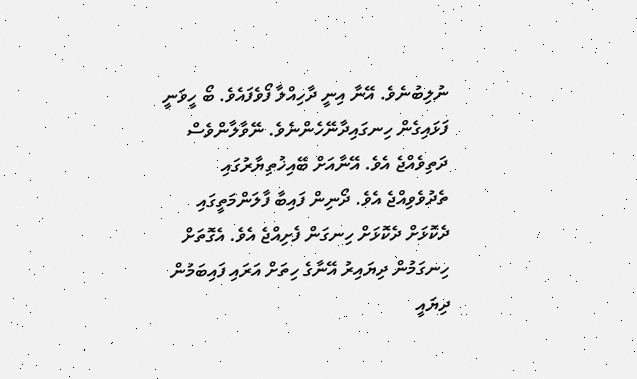ނުލިބުނެވެ. އޭނާ އިނީ ދާހިއްލާ ފޯވެފައެވެ. ބޯ ހީވަނީ ފަޅައިގެން ހިނގައިދާނޭހެންނެވެ. ނޭވާލާންވެސް ދަތިވެއްޖެ އެވެ. އޭނާއަށް ބޭއިޚުތިޔާރުގައި ތެދުވެވިއްޖެ އެވެ. ދޯނިން ފައިބާ ފާލަންމަތީގައި ދެކޮޅަށް ދެކޮޅަށް ހިނގަން ފެށިއްޖެ އެވެ. އެގޮތަށް ހިނގަމުން ދިޔައިރު އޭނާގެ ހިތަށް އަރައި ފައިބަމުން ދިޔައީ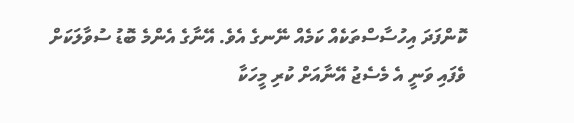ކޮންފަދަ އިހުސާސްތަކެއް ކަމެއް ނޭނގެ އެވެ. އޭނާގެ އެންމެ ބޮޑު ސުވާލަކަށް ވެފައި ވަނީ އެ މެސެޖު އޭނާއަށް ކުރި މީހަކާ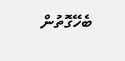ބެހޭގޮތުން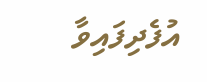އުފެދިފައިވާ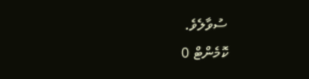ސުވާލެވެ.
ކޮމެންޓް 0